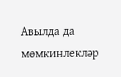Авылда да мөмкинлекләр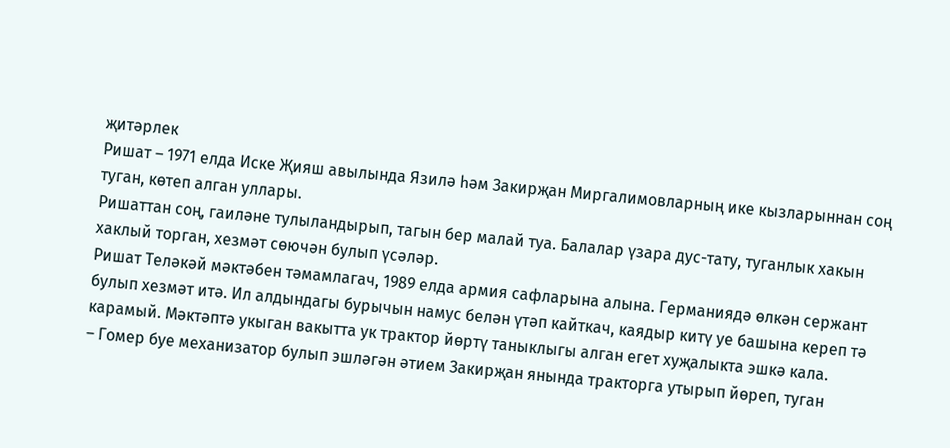җитәрлек
Ришат – 1971 елда Иске Җияш авылында Язилә һәм Закирҗан Миргалимовларның ике кызларыннан соң туган, көтеп алган уллары.
Ришаттан соң, гаиләне тулыландырып, тагын бер малай туа. Балалар үзара дус-тату, туганлык хакын хаклый торган, хезмәт сөючән булып үсәләр.
Ришат Теләкәй мәктәбен тәмамлагач, 1989 елда армия сафларына алына. Германиядә өлкән сержант булып хезмәт итә. Ил алдындагы бурычын намус белән үтәп кайткач, каядыр китү уе башына кереп тә карамый. Мәктәптә укыган вакытта ук трактор йөртү таныклыгы алган егет хуҗалыкта эшкә кала.
– Гомер буе механизатор булып эшләгән әтием Закирҗан янында тракторга утырып йөреп, туган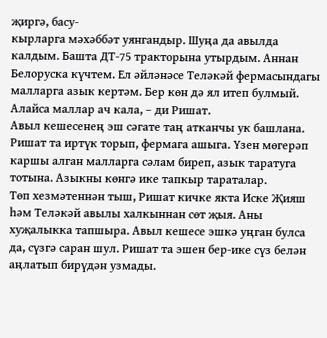җиргә, басу-
кырларга мәхәббәт уянгандыр. Шуңа да авылда калдым. Башта ДТ-75 тракторына утырдым. Аннан Белоруска күчтем. Ел әйләнәсе Теләкәй фермасындагы малларга азык кертәм. Бер көн дә ял итеп булмый. Алайса маллар ач кала, – ди Ришат.
Авыл кешесенең эш сәгате таң атканчы ук башлана. Ришат та иртүк торып, фермага ашыга. Үзен мөгерәп каршы алган малларга сәлам биреп, азык таратуга тотына. Азыкны көнгә ике тапкыр тараталар.
Төп хезмәтеннән тыш, Ришат кичке якта Иске Җияш һәм Теләкәй авылы халкыннан сөт җыя. Аны хуҗалыкка тапшыра. Авыл кешесе эшкә уңган булса да, сүзгә саран шул. Ришат та эшен бер-ике сүз белән аңлатып бирүдән узмады.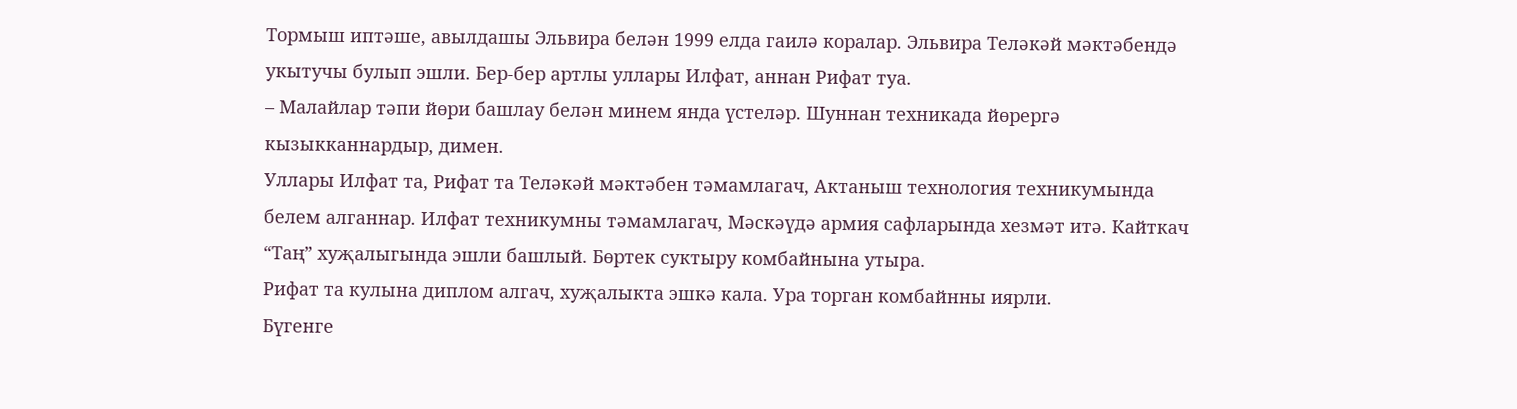Тормыш иптәше, авылдашы Эльвира белән 1999 елда гаилә коралар. Эльвира Теләкәй мәктәбендә укытучы булып эшли. Бер-бер артлы уллары Илфат, аннан Рифат туа.
– Малайлар тәпи йөри башлау белән минем янда үстеләр. Шуннан техникада йөрергә кызыкканнардыр, димен.
Уллары Илфат та, Рифат та Теләкәй мәктәбен тәмамлагач, Актаныш технология техникумында белем алганнар. Илфат техникумны тәмамлагач, Мәскәүдә армия сафларында хезмәт итә. Кайткач “Таң” хуҗалыгында эшли башлый. Бөртек суктыру комбайнына утыра.
Рифат та кулына диплом алгач, хуҗалыкта эшкә кала. Ура торган комбайнны иярли.
Бүгенге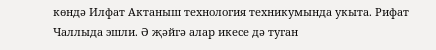көндә Илфат Актаныш технология техникумында укыта. Рифат Чаллыда эшли. Ә җәйгә алар икесе дә туган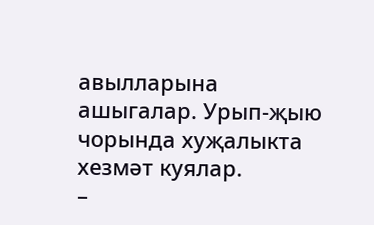авылларына ашыгалар. Урып-җыю чорында хуҗалыкта хезмәт куялар.
–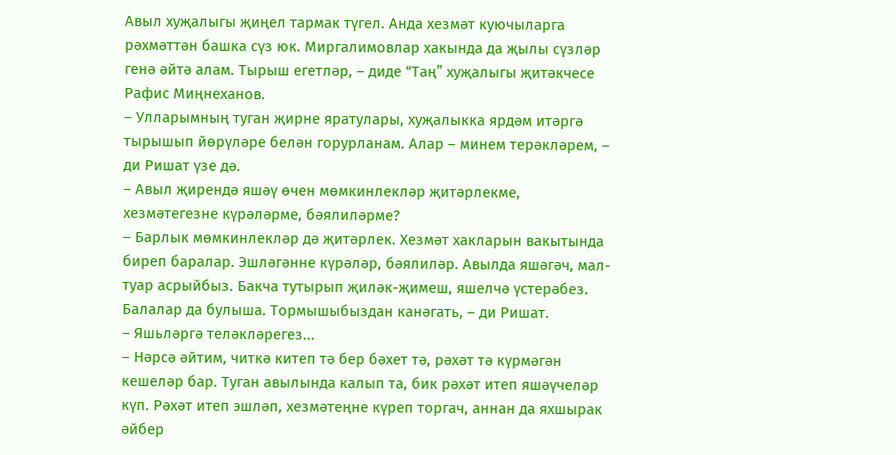Авыл хуҗалыгы җиңел тармак түгел. Анда хезмәт куючыларга рәхмәттән башка сүз юк. Миргалимовлар хакында да җылы сүзләр генә әйтә алам. Тырыш егетләр, – диде “Таң” хуҗалыгы җитәкчесе Рафис Миңнеханов.
– Улларымның туган җирне яратулары, хуҗалыкка ярдәм итәргә тырышып йөрүләре белән горурланам. Алар – минем терәкләрем, – ди Ришат үзе дә.
– Авыл җирендә яшәү өчен мөмкинлекләр җитәрлекме, хезмәтегезне күрәләрме, бәялиләрме?
– Барлык мөмкинлекләр дә җитәрлек. Хезмәт хакларын вакытында биреп баралар. Эшләгәнне күрәләр, бәялиләр. Авылда яшәгәч, мал-туар асрыйбыз. Бакча тутырып җиләк-җимеш, яшелчә үстерәбез. Балалар да булыша. Тормышыбыздан канәгать, – ди Ришат.
– Яшьләргә теләкләрегез...
– Нәрсә әйтим, читкә китеп тә бер бәхет тә, рәхәт тә күрмәгән кешеләр бар. Туган авылында калып та, бик рәхәт итеп яшәүчеләр күп. Рәхәт итеп эшләп, хезмәтеңне күреп торгач, аннан да яхшырак әйбер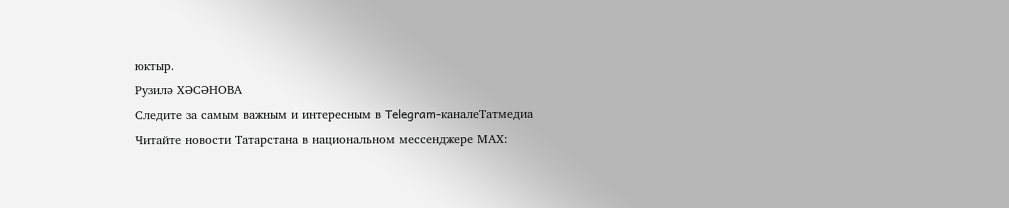юктыр.
Рузилә ХӘСӘНОВА
Следите за самым важным и интересным в Telegram-каналеТатмедиа
Читайте новости Татарстана в национальном мессенджере MАХ: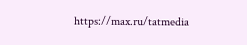https://max.ru/tatmedia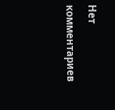Нет комментариев